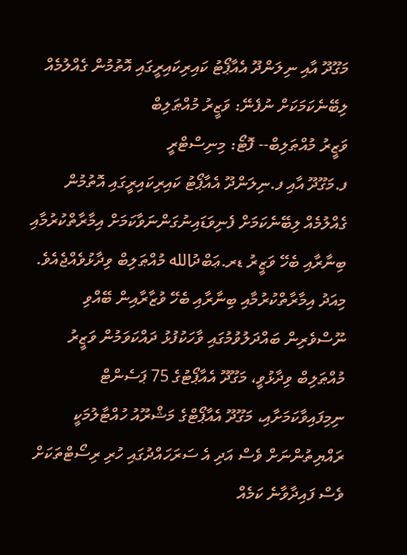މަގޫދޫ އާއި ނިލަންދޫ އެއާޕޯޓު ކައިރިކައިރީގައި އޮތުމުން ގެއްލުމެއް ލިބޭނެކަމަކަށް ނުފެނޭ: ވަޒީރު މުއްޠަލިބް
ވަޒީރު މުއްޠަލިބް-- ފޮޓޯ: މިނިސްޓްރީ
ފ.މަގޫދޫ އާއި ފ.ނިލަންދޫ އެއާޕޯޓު ކައިރިކައިރީގައި އޮތުމުން ގެއްލުމެއް ލިބޭނެކަމަށް ފެނިވަޑައިނުގަންނަވާކަމަށް އިމާރާތްކުރުމާއި ބިނާރާއި ބެހޭ ވަޒީރު ޑރ.ޢަބްދުالله މުއްޠަލިބް ވިދާޅުވެއްޖެއެވެ.
މިއަދު އިމާރާތްކުރުމާއި ބިނާރާއި ބެހޭ ވުޒާރާއިން ބޭއްވި ނޫސްވެރިން ބައްދަލުވުމުގައި ވާހަކުފުޅު ދައްކަވަމުން ވަޒީރު މުއްޠަލިބް ވިދާޅުވީ، މަގޫދޫ އެއާޕޯޓުގެ 75 ޕަސެންޓް ނިމިފައިވާކަމަށާއި، މަގޫދޫ އެއާޕޯޓްގެ މަޝްރޫއު ހުއްޓާލުމަކީ ރައްޔިތުންނަށް ވެސް އަދި އެ ސަރަހައްދުގައި ހުރި ރިސޯޓްތަކަށް ވެސް ފައިދާވާނެ ކަމެއް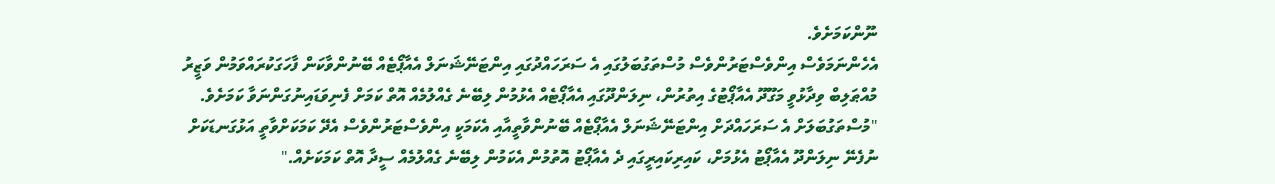ނޫންކަމަށެވެ.
އެހެންނަމަވެސް އިންވެސްޓަރުންވެސް މުސްތަގުބަލުގައި އެ ސަރަހައްދުގައި އިންޓަނޭޝަނަލް އެއާޕޯޓެއް ބޭނުންވާކަން ފާހަގަކުރައްވަމުން ވަޒީރު މުއްޠަލިބް ވިދާޅުވީ މަގޫދޫ އެއާޕޯޓުގެ އިތުރުން، ނިލަންދޫގައި އެއާޕޯޓެއް އެޅުމުން ލިބޭނެ ގެއްލުމެއް އޮތް ކަމަށް ފެނިވަޑައިނުގަންނަވާ ކަމަށެވެ.
"މުސްތަގުބަލަށް އެ ސަރަހައްދަށް އިންޓަނޭޝަނަލް އެއާޕޯޓެއް ބޭނުންވާތީއާއި އެކަމަކީ އިންވެސްޓަރުންވެސް އެދޭ ކަމަކަށްވާތީ އަޅުގަނޑަކަށް ނުފެނޭ ނިލަންދޫ އެއާޕޯޓު އެޅުމަށް، ކައިރިކައިރީގައި ދެ އެއާޕޯޓު އޮތުމުން އެކަމުން ލިބޭނެ ގެއްލުމެއް ސީދާ އޮތް ކަމަކަށެއް."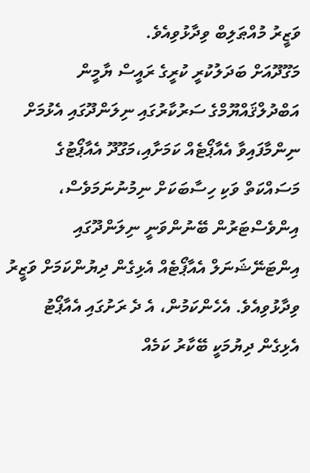ވަޒީރު މުއްޠަލިބް ވިދާޅުވިއެވެ.
މަގޫދޫއަށް ބަދަލުކުރީ ކުރީގެ ރައީސް ޔާމީން އަބްދުލްޤައްޔޫމްގެ ސަރުކާރުގައި ނިލަންދޫގައި އެޅުމަށް ނިންމާފައިވާ އެއާޕޯޓެއް ކަމަށާއި،މަގޫދޫ އެއާޕޯޓުގެ މަސައްކަތް ވަކި ހިސާބަކަށް ނިމުނުނަމަވެސް، އިންވެސްޓަރުން ބޭނުންވަނީ ނިލަންދޫގައި އިންޓަނޭޝަނަލް އެއާޕޯޓެއް އެޅިގެން ދިޔުންކަމަށް ވަޒީރު ވިދާޅުވިއެވެ. އެހެންކަމުން، އެ ދެ ރަށުގައި އެއާޕޯޓު އެޅިގެން ދިޔުމަކީ ބޭކާރު ކަމެއް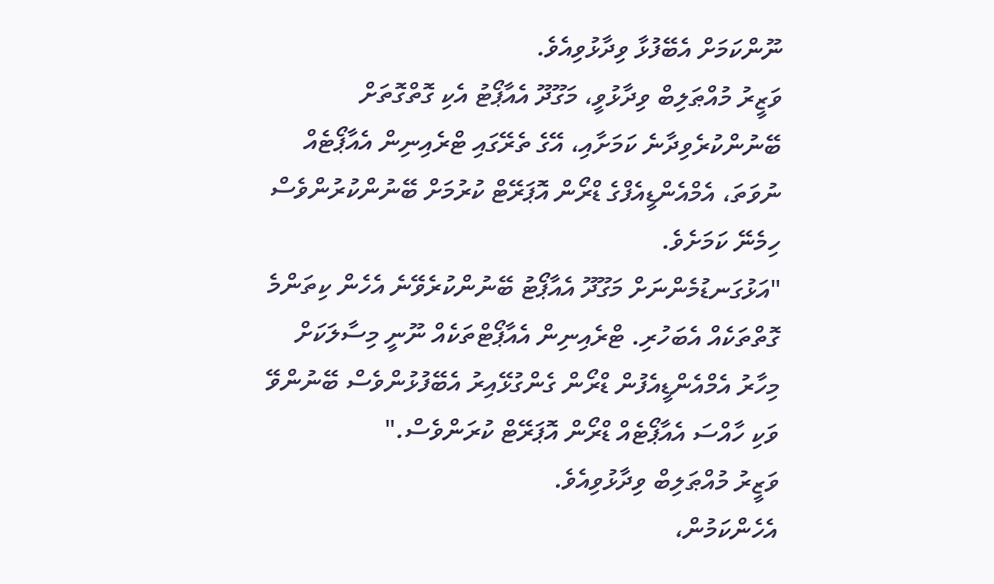ނޫންކަމަށް އެބޭފުޅާ ވިދާޅުވިއެވެ.
ވަޒީރު މުއްޠަލިބް ވިދާޅުވީ، މަގޫދޫ އެއާޕޯޓު އެކި ގޮތްގޮތަށް ބޭނުންކުރެވިދާނެ ކަމަށާއި، އޭގެ ތެރޭގައި ޓްރެއިނިން އެއާޕޯޓެއް ނުވަތަ، އެމްއެންޑީއެފްގެ ޑްރޯން އޮޕަރޭޓް ކުރުމަށް ބޭނުންކުރުންވެސް ހިމެނޭ ކަމަށެވެ.
"އަޅުގަނޑުމެންނަށް މަގޫދޫ އެއާޕޯޓު ބޭނުންކުރެވޭނެ އެހެން ކިތަންމެ ގޮތްތަކެއް އެބަހުރި. ޓްރެއިނިން އެއާޕޯޓްތަކެއް ނޫނީ މިސާލަކަށް މިހާރު އެމްއެންޑީއެފުން ޑްރޯން ގެންގުޅޭއިރު އެބޭފުޅުންވެސް ބޭނުންވޭ ވަކި ހާއްސަ އެއާޕޯޓެއް ޑްރޯން އޮޕަރޭޓް ކުރަންވެސް."
ވަޒީރު މުއްޠަލިބް ވިދާޅުވިއެވެ.
އެހެންކަމުން،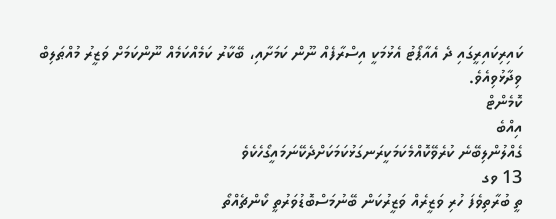ކައިރިކައިރީގައި ދެ އެއާޕޯޓު އެޅުމަކީ އިސްރާފެއް ނޫން ކަމަށާއި، ބޭކާރު ކަމެއްކަމެއް ނޫންކަމަށް ވަޒީރު މުއްޠަލިބް ވިދާޅުވިއެވެ.
ކޮމެންޓް
އިއްބެ
ގެއްލުންލިބޭނެ ކުރެވޭކޮއްމެކަމަކީރަނގަޅުކަމަކަށްދެކޭނަމައީގޯހެކެވެ
13 ވގ
ތީ ބުރާތިވެފަ ހުރި ވަޒީރެއް ވަޒީރުކަން ބޭނުމަސްބޮޑުވަރުތީ ކޯންޗެއްތޯ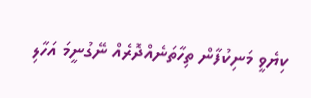ކިޔެވީ މަނިކުފާން ތިހާތަނެއްދޮރެއް ނޭގުނީމަ އަހާލި